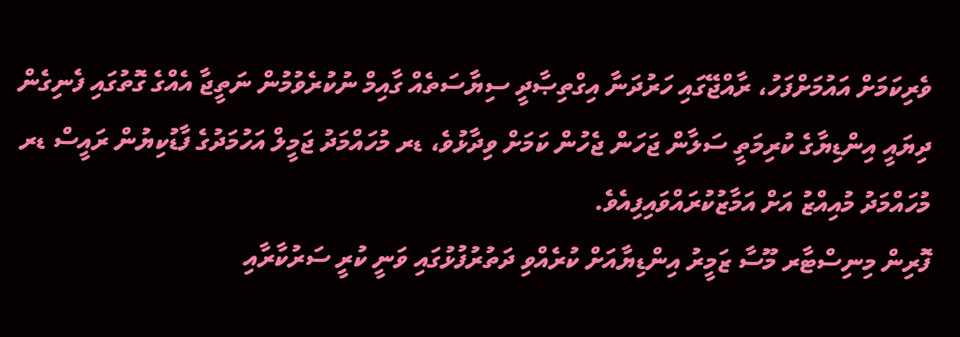ވެރިކަމަށް އައުމަށްފަހު، ރާއްޖޭގައި ހަރުދަނާ އިގްތިޞާދީ ސިޔާސަތެއް ގާއިމް ނުކުރެވުމުން ނަތީޖާ އެއްގެ ގޮތުގައި ފެނިގެން ދިޔައީ އިންޑިޔާގެ ކުރިމަތީ ސަލާން ޖަހަން ޖެހުން ކަމަށް ވިދާޅުވެ، ޑރ މުހައްމަދު ޖަމީލް އަހުމަދުގެ ފާޑުކިޔުން ރައީސް ޑރ މުހައްމަދު މުއިއްޒު އަށް އަމާޒުކުރައްވައިފިއެވެ.
ފޮރިން މިނިސްޓާރ މޫސާ ޒަމީރު އިންޑިޔާއަށް ކުރެއްވި ދަތުރުފުޅުގައި ވަނީ ކުރީ ސަރުކާރާއި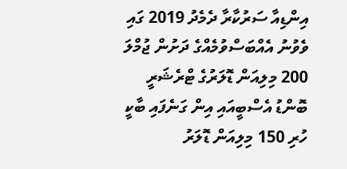އިންޑިއާ ސަރުކާރާ ދެމެދު 2019 ގައި ވެވުނު އެއްބަސްވުމެއްގެ ދަށުން ޖުމްލަ 200 މިލިއަން ޑޮލަރުގެ ޓްރެޝަރީ ބޮންޑު އެސްބީއައި އިން ގަނެފައި ބާކީ ހުރި 150 މިލިއަން ޑޮލަރު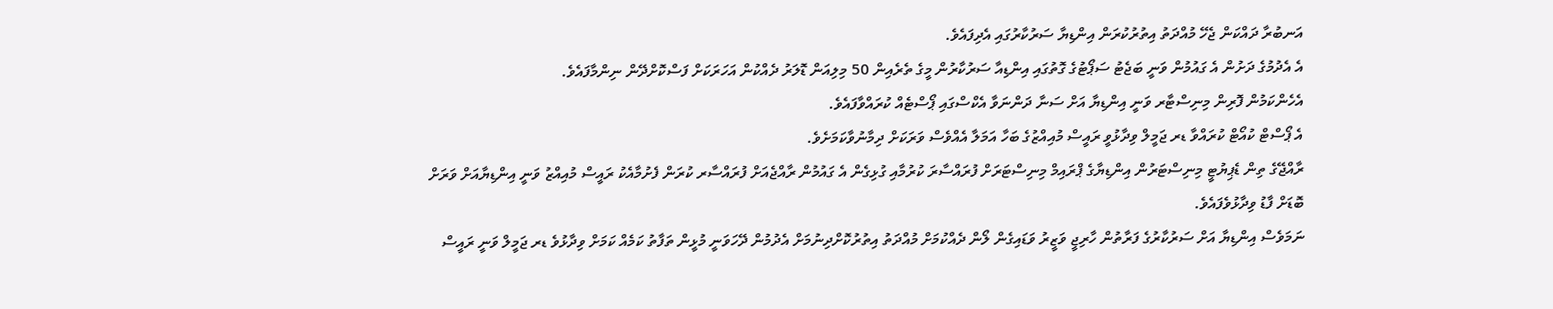އަނބުރާ ދައްކަން ޖެހޭ މުއްދަތު އިތުރުކުރަން އިންޑިޔާ ސަރުކާރުގައި އެދިފައެވެ.
އެ އެދުމުގެ ދަށުން އެ ގައުމުން ވަނީ ބަޖެޓު ސަޕޯޓުގެ ގޮތުގައި އިންޑިއާ ސަރުކާރުން މީގެ ތެރެއިން 50 މިލިއަން ޑޮލަރު ދެއްކުން އަހަރަކަށް ފަސްކޮށްދޭން ނިންމާފައެވެ.
އެހެންކަމުން ފޮރިން މިނިސްޓާރ ވަނީ އިންޑިޔާ އަށް ސަނާ ދަންނަވާ އެކްސްގައި ޕޯސްޓެއް ކުރައްވާފައެވެ.
އެ ޕޯސްޓް ކުއޯޓް ކުރައްވާ ޑރ ޖަމީލް ވިދާޅުވީ ރައީސް މުއިއްޒުގެ ބަހާ އަމަލާ އެއްވެސް ވަރަކަށް ދިމާނުވާކަމަށެވެ.
ރާއްޖޭގެ ތިން ޑެޕިޔުޓީ މިނިސްޓަރުން އިންޑިޔާގެ ޕްރައިމް މިނިސްޓަރަށް ފުރައްސާރަ ކުރުމާއި ގުޅިގެން އެ ގައުމުން ރާއްޖެއަށް ފުރައްސާރ ކުރަން ފެށުމާއެކު ރައީސް މުއިއްޒު ވަނީ އިންޑިޔާއަށް ވަރަށް ބޮޑަށް ފާޑު ވިދާޅުވެފައެވެ.
ނަމަވެސް އިންޑިޔާ އަށް ސަރުކާރުގެ ފަރާތުން ހާރިޖީ ވަޒީރު ވަޑައިގެން ލޯން ދެއްކުމަށް މުއްދަތު އިތުރުކޮށްދިނުމަށް އެދުމުން ދޭހަވަނީ މުޅީން ތަފާތު ކަމެއް ކަމަށް ވިދާޅުވެ ޑރ ޖަމީލް ވަނީ ރައީސް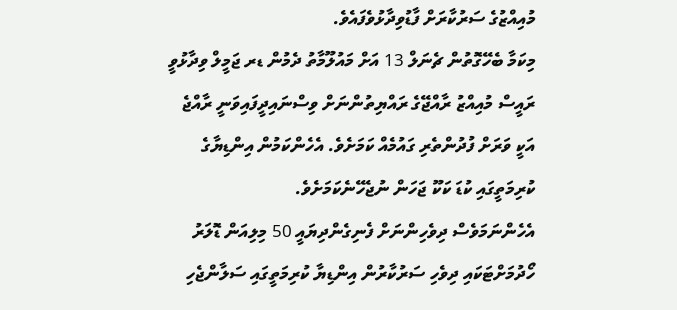މުއިއްޒުގެ ސަރުކާރަށް ފާޑުވިދާޅުވެފައެވެ.
މިކަމާ ބެހޭގޮތުން ޗެނަލް 13 އަށް މައުލޫމާތު ދެމުން ޑރ ޖަމީލް ވިދާޅުވީ ރައީސް މުއިއްޒު ރާއްޖޭގެ ރައްޔިތުންނަށް ވިސްނައިދީފައިވަނީ ރާއްޖެ އަކީ ވަރަށް ފުދުންތެރި ގައުމެއް ކަމަށެވެ. އެހެންކަމުން އިންޑިޔާގެ ކުރިމަތީގައި ކުޑަ ކަކޫ ޖަހަން ނުޖެހޭނެކަމަށެވެ.
އެހެންނަމަވެސް ދިވެހިންނަށް ފެނިގެންދިޔައީ 50 މިލިއަން ޑޮލަރު ހޯދުމަށްޓަކައި ދިވެހި ސަރުކާރުން އިންޑިޔާ ކުރިމަތީގައި ސަލާންޖެހި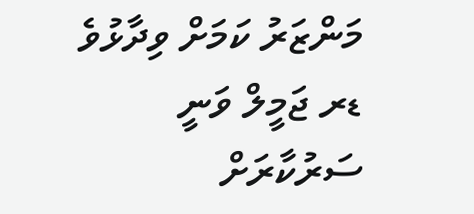މަންޒަރު ކަމަށް ވިދާޅުވެ ޑރ ޖަމީލް ވަނީ ސަރުކާރަށް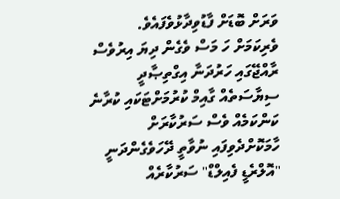ވަރަށް ބޮޑަށް ފާޑުވިދާޅުވެފައެވެ.
ވެރިކަމަށް ހަ މަސް ވެގެން ދިޔަ އިރުވެސް ރާއްޖޭގައި ހަރުދަނާ އިގްތިޞާދީ ސިޔާސަތެއް ގާއިމް ކުރުމަށްޓަކައި ކުރާނެ ކަންކަމެއް ވެސް ސަރުކާރަށް ހާމަކޮށްދެވިފައި ނުވާތީ ދޭހަވެގެންދަނީ "އޮލްރެޑީ ފެއިލްޑް" ސަރުކާރެއް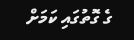ގެ ގޮތުގައި ކަމަށް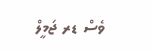ވެސް ޑރ ޖަމީލް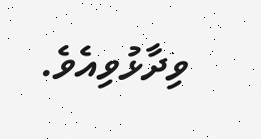ވިދާޅުވިއެވެ.